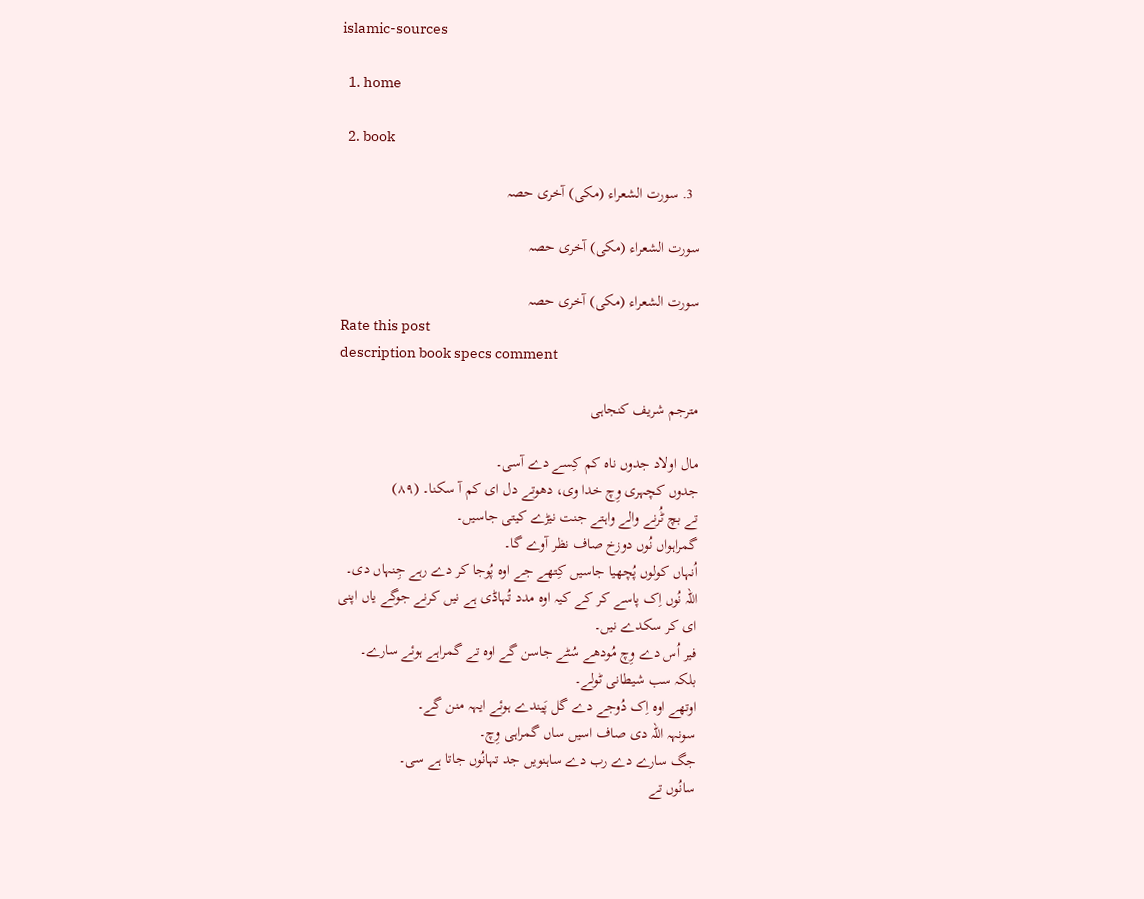islamic-sources

  1. home

  2. book

  3. سورت الشعراء (مکی) آخری حصہ

سورت الشعراء (مکی) آخری حصہ

سورت الشعراء (مکی) آخری حصہ
Rate this post
description book specs comment

مترجم شریف کنجاہی

مال اولاد جدوں ناہ کم کِسے دے آسی۔
جدوں کچہری وِچ خدا وی، دھوتے دل ای کم آ سکنا۔ (٨٩)
تے بچ ٹُرنے والے واہتے جنت نیڑے کیتی جاسیں۔
گمراہواں نُوں دوزخ صاف نظر آوے گا۔
اُنہاں کولوں پُچھیا جاسیں کِتھے جے اوہ پُوجا کر دے رہے جِنہاں دی۔
اللہ نُوں اِک پاسے کر کے کیہ اوہ مدد تُہاڈی ہے نیں کرنے جوگے یاں اپنی
ای کر سکدے نیں۔
فیر اُس دے وِچ مُودھے سُٹے جاسن گے اوہ تے گمراہے ہوئے سارے۔
بلکہ سب شیطانی ٹولے۔
اوتھے اوہ اِک دُوجے دے گل پَیندے ہوئے ایہہ منن گے۔
سونہہ اللہ دی صاف اسیں ساں گمراہی وِچ۔
جگ سارے دے رب دے ساہنویں جد تہانُوں جاتا ہے سی۔
سانُوں تے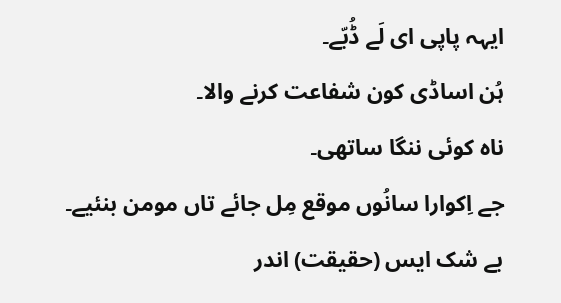ایہہ پاپی ای لَے ڈُبّے۔
ہُن اساڈی کون شفاعت کرنے والا۔
ناہ کوئی ننگا ساتھی۔
جے اِکوارا سانُوں موقع مِل جائے تاں مومن بنئیے۔
بے شک ایس (حقیقت) اندر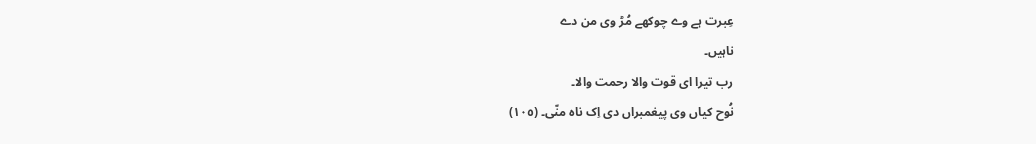عِبرت ہے وے چوکھے مُڑ وی من دے
ناہیں۔
رب تیرا ای قوت والا رحمت والا۔
نُوح کیاں وی پیغمبراں دی اِک ناہ منّی۔ (١٠٥)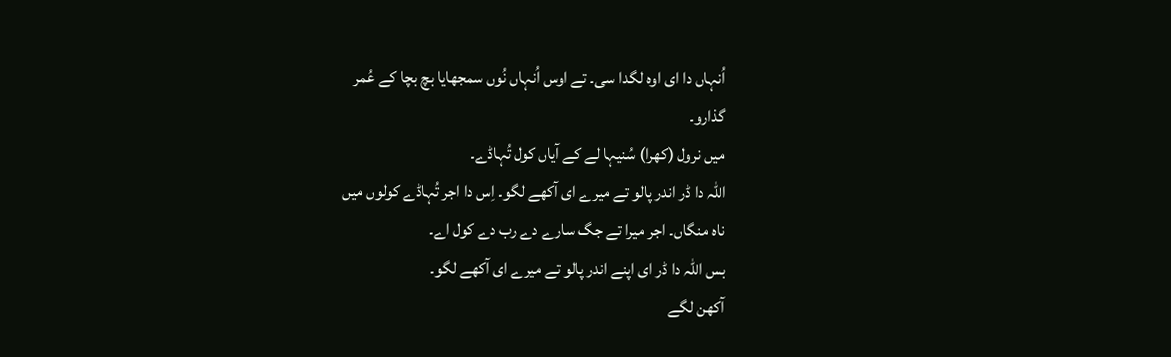اُنہاں دا ای اوہ لگدا سی۔ تے اوس اُنہاں نُوں سمجھایا بچ بچا کے عُمر
گذارو۔
میں نرول (کھرا) سُنیہا لے کے آیاں کول تُہاڈے۔
اللہ دا ڈر اندر پالو تے میرے ای آکھے لگو۔ اِس دا اجر تُہاڈے کولوں میں
ناہ منگاں۔ اجر میرا تے جگ سارے دے رب دے کول اے۔
بس اللہ دا ڈر ای اپنے اندر پالو تے میرے ای آکھے لگو۔
آکھن لگے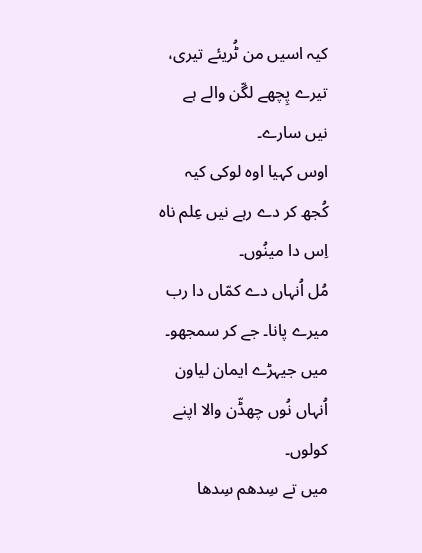کیہ اسیں من ٹُریئے تیری، تیرے پِچھے لگّن والے ہے نیں سارے۔
اوس کہیا اوہ لوکی کیہ کُجھ کر دے رہے نیں عِلم ناہ اِس دا مینُوں۔
مُل اُنہاں دے کمّاں دا رب میرے پانا۔ جے کر سمجھو۔
میں جیہڑے ایمان لیاون اُنہاں نُوں چھڈّن والا اپنے کولوں۔
میں تے سِدھم سِدھا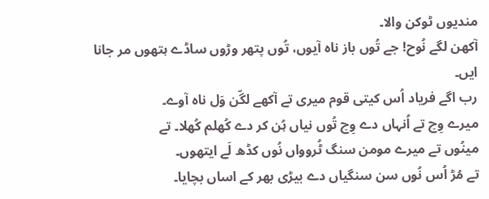مندیوں ٹوکن والا۔
آکھن لگے نُوح! جے تُوں باز ناہ آیوں، تُوں پتھر وڑوں ساڈے ہتھوں مر جانا
ایں۔
رب اگے فریاد اُس کیتی قوم میری تے آکھے لگّن وَل ناہ آوے۔
میرے وِچ تے اُنہاں دے وِچ تُوں نیاں ہُن کر دے کُھلم کُھلا۔ تے
مینُوں تے میرے مومن سنگ ٹُروواں نُوں کڈھ لَے ایتھوں۔
تے مُڑ اُس نُوں سن سنگیاں دے بیڑی بھر کے اساں بچایا۔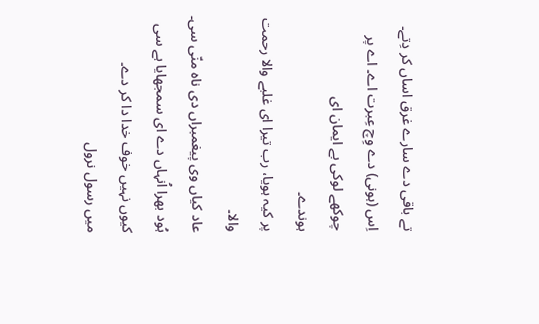تے باقی دے سارے غرق اساں کر دِتے۔
اِس (ہونی) دے وِچ عِبرت اے۔ اے پر چوکھے لوکی بے ایمان ای
ہوندے۔
پر کیہ ہویا، رب تیرا ای غلبے والا رحمت والا۔
عاد کیاں وی پیغمبراں دی ناہ منّی سی۔
ہُود بھرا اُنہاں دے ای سمجھایا ہے سی کیوں نہیں خوف خدا دا کر دے۔
میں رسول نرول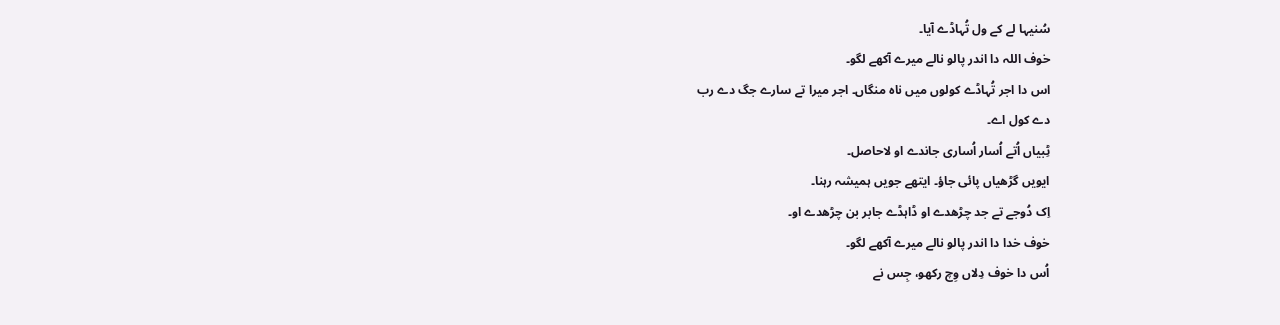سُنیہا لے کے ول تُہاڈے آیا۔
خوف اللہ دا اندر پالو نالے میرے آکھے لگو۔
اس دا اجر تُہاڈے کولوں میں ناہ منگاں۔ اجر میرا تے سارے جگ دے رب
دے کول اے۔
ٹِبیاں اُتے اُسار اُساری جاندے او لاحاصل۔
ایویں گڑھیاں پائی جاؤ۔ ایتھے جویں ہمیشہ رہنا۔
اِک دُوجے تے جد چڑھدے او ڈاہڈے جابر بن چڑھدے او۔
خوف خدا دا اندر پالو نالے میرے آکھے لگو۔
اُس دا خوف دِلاں وِچ رکھو، جِس نے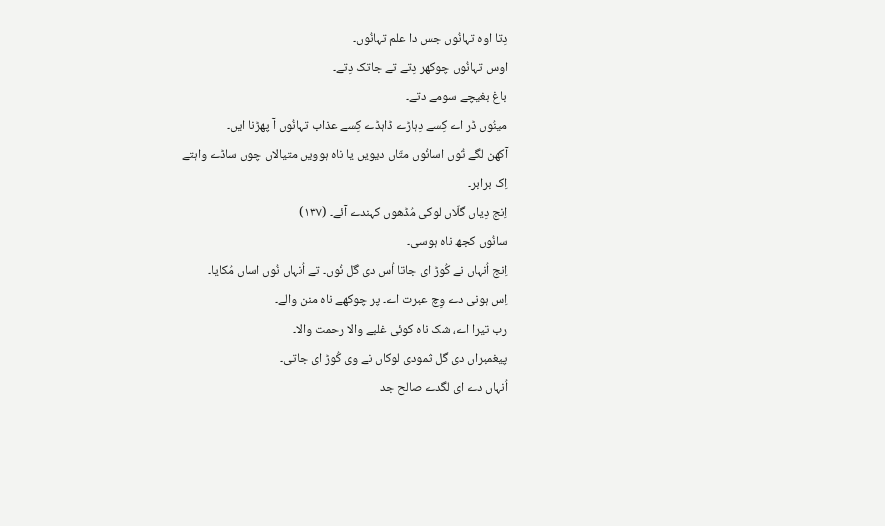دِتا اوہ تہانُوں جس دا علم تہانُوں۔
اوس تہانُوں چوکھر دِتے تے جاتک دِتے۔
باغ بغیچے سومے دتے۔
مینُوں ڈر اے کِسے دِہاڑے ڈاہڈے کِسے عذاب تہانُوں آ پھڑنا ایں۔
آکھن لگے تُوں اسانُوں متّاں دیویں یا ناہ ہوویں متیالاں چوں ساڈے واہتے
اِک برابر۔
اِنج دِیاں گلّاں لوکی مُڈھوں کہندے آئے۔ (١٣٧)
سانُوں کجھ ناہ ہوسی۔
اِنج اُنہاں نے کُوڑ ای جاتا اُس دی گل نُوں۔ تے اُنہاں نُوں اساں مُکایا۔
اِس ہونی دے وِچ عبرت اے۔ پر چوکھے ناہ منن والے۔
رب تیرا اے، شک ناہ کوئی غلبے والا رحمت والا۔
پیغمبراں دی گل ثمودی لوکاں نے وی کُوڑ ای جاتی۔
اُنہاں دے ای لگدے صالح جد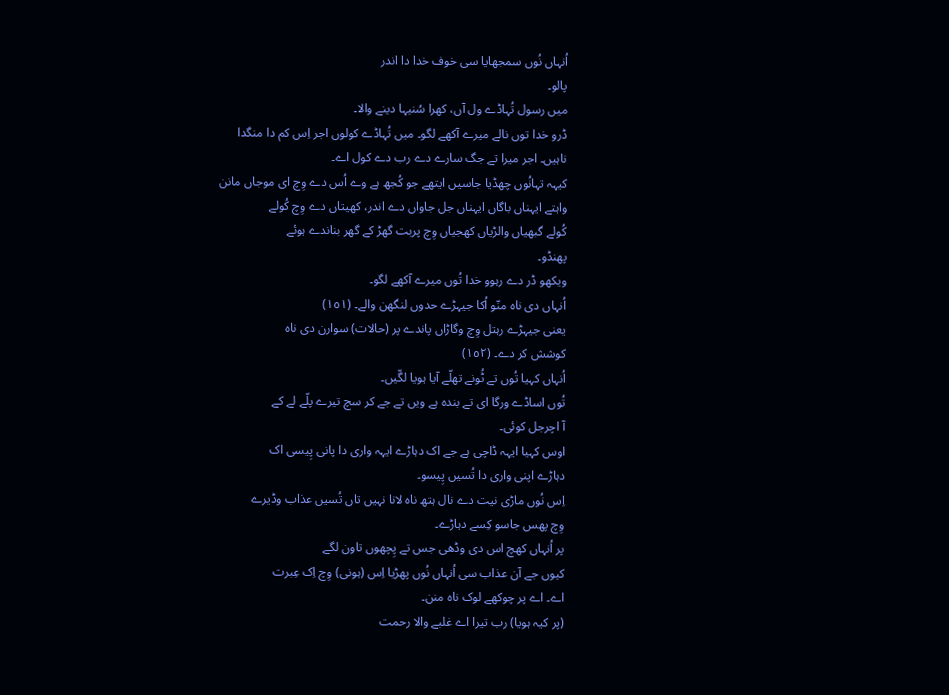اُنہاں نُوں سمجھایا سی خوف خدا دا اندر
پالو۔
میں رسول تُہاڈے ول آں، کھرا سُنیہا دینے والا۔
ڈرو خدا توں نالے میرے آکھے لگو۔ میں تُہاڈے کولوں اجر اِس کم دا منگدا
ناہیں۔ اجر میرا تے جگ سارے دے رب دے کول اے۔
کیہہ تہانُوں چھڈیا جاسیں ایتھے جو کُجھ ہے وے اُس دے وِچ ای موجاں مانن
واہتے ایہناں باگاں ایہناں جل جاواں دے اندر، کھیتاں دے وِچ کُولے
کُولے گبھیاں والڑیاں کھجیاں وِچ پربت گھڑ کے گھر بناندے ہوئے
پھنڈو۔
ویکھو ڈر دے رہوو خدا تُوں میرے آکھے لگو۔
اُنہاں دی ناہ منّو اُکا جیہڑے حدوں لنگھن والے۔ (١٥١)
یعنی جیہڑے رہتل وِچ وگاڑاں پاندے پر (حالات) سوارن دی ناہ
کوشش کر دے۔ (١٥٢)
اُنہاں کہیا تُوں تے ٹُونے تھلّے آیا ہویا لگّیں۔
تُوں اساڈے ورگا ای تے بندہ ہے ویں تے جے کر سچ تیرے پلّے لے کے
آ اچرجل کوئی۔
اوس کہیا ایہہ ڈاچی ہے جے اک دہاڑے ایہہ واری دا پانی پِیسی اک
دہاڑے اپنی واری دا تُسیں پِیسو۔
اِس نُوں ماڑی نیت دے نال ہتھ ناہ لانا نہیں تاں تُسیں عذاب وڈیرے
وِچ پھس جاسو کِسے دہاڑے۔
پر اُنہاں کھچ اس دی وڈھی جس تے پِچھوں تاون لگے
کیوں جے آن عذاب سی اُنہاں نُوں پھڑیا اِس (ہونی) وِچ اِک عِبرت
اے۔ اے پر چوکھے لوک ناہ منن۔
(پر کیہ ہویا) رب تیرا اے غلبے والا رحمت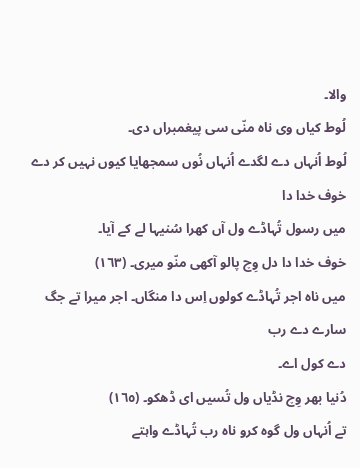والا۔
لُوط کیاں وی ناہ منّی سی پیغمبراں دی۔
لُوط اُنہاں دے لگدے اُنہاں نُوں سمجھایا کیوں نہیں کر دے خوف خدا دا
میں رسول تُہاڈے ول آں کھرا سُنیہا لے کے آیا۔
خوف خدا دا دل وِچ پالو آکھی منّو میری۔ (١٦٣)
میں ناہ اجر تُہاڈے کولوں اِس دا منگاں۔ اجر میرا تے جگ سارے دے رب
دے کول اے۔
دُنیا بھر وِچ نڈیاں ول تُسیں ای ڈھکو۔ (١٦٥)
تے اُنہاں ول گوہ کرو ناہ رب تُہاڈے واہتے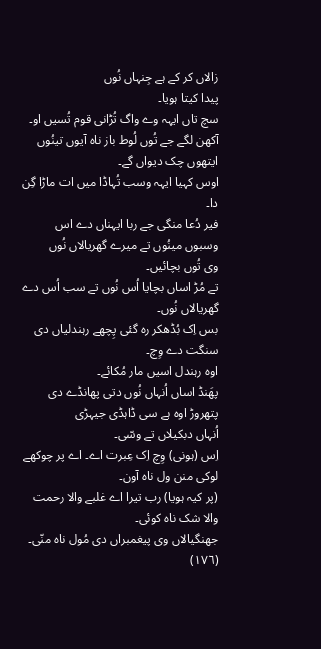زالاں کر کے ہے جِنہاں نُوں
پیدا کیتا ہویا۔
سچ تاں ایہہ وے واگ تُڑانی قوم تُسیں او۔
آکھن لگے جے تُوں لُوط باز ناہ آیوں تینُوں ایتھوں چک دیواں گے۔
اوس کہیا ایہہ وسب تُہاڈا میں ات ماڑا گِن دا۔
فیر دُعا منگی جے ربا ایہناں دے اس وسبوں مینُوں تے میرے گھریالاں نُوں
وی تُوں بچائیں۔
تے مُڑ اساں بچایا اُس نُوں تے سب اُس دے گھریالاں نُوں۔
بس اِک بُڈھکر رہ گئی پِچھے رہندلیاں دی سنگت دے وِچ۔
اوہ رہندل اسیں مار مُکائے۔
پھَنڈ اساں اُنہاں نُوں دتی پھانڈے دی پتھروڑ اوہ ہے سی ڈاہڈی جیہڑی
اُنہاں دبکیلاں تے وسّی۔
اِس (ہونی) وِچ اِک عِبرت اے۔ اے پر چوکھے لوکی منن ول ناہ آون۔
(پر کیہ ہویا) رب تیرا اے غلبے والا رحمت والا شک ناہ کوئی۔
جھنگیالاں وی پیغمبراں دی مُول ناہ منّی۔ (١٧٦)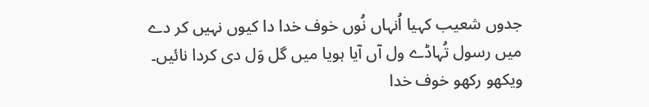جدوں شعیب کہیا اُنہاں نُوں خوف خدا دا کیوں نہیں کر دے
میں رسول تُہاڈے ول آں آیا ہویا میں گل وَل دی کردا نائیں۔
ویکھو رکھو خوف خدا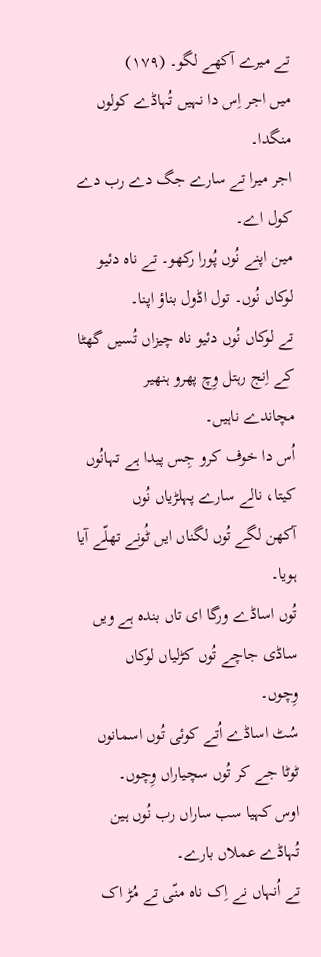تے میرے آکھے لگو۔ (١٧٩)
میں اجر اِس دا نہیں تُہاڈے کولوں منگدا۔
اجر میرا تے سارے جگ دے رب دے کول اے۔
مین اپنے نُوں پُورا رکھو۔ تے ناہ دئیو لوکاں نُوں۔ تول اڈول بناؤ اپنا۔
تے لوکاں نُوں دئیو ناہ چیزاں تُسیں گھٹا کے اِنج رہتل وِچ پھرو ہنھیر
مچاندے ناہیں۔
اُس دا خوف کرو جِس پیدا ہے تہانُوں کیتا، نالے سارے پہلڑیاں نُوں
آکھن لگے تُوں لگناں ایں ٹُونے تھلّے آیا ہویا۔
تُوں اساڈے ورگا ای تاں بندہ ہے ویں ساڈی جاچے تُوں کڑلیاں لوکاں
وِچوں۔
سُٹ اساڈے اُتے کوئی تُوں اسمانوں ٹوٹا جے کر تُوں سچیاراں وِچوں۔
اوس کہیا سب ساراں رب نُوں ہین تُہاڈے عملاں بارے۔
تے اُنہاں نے اِک ناہ منّی تے مُڑ اک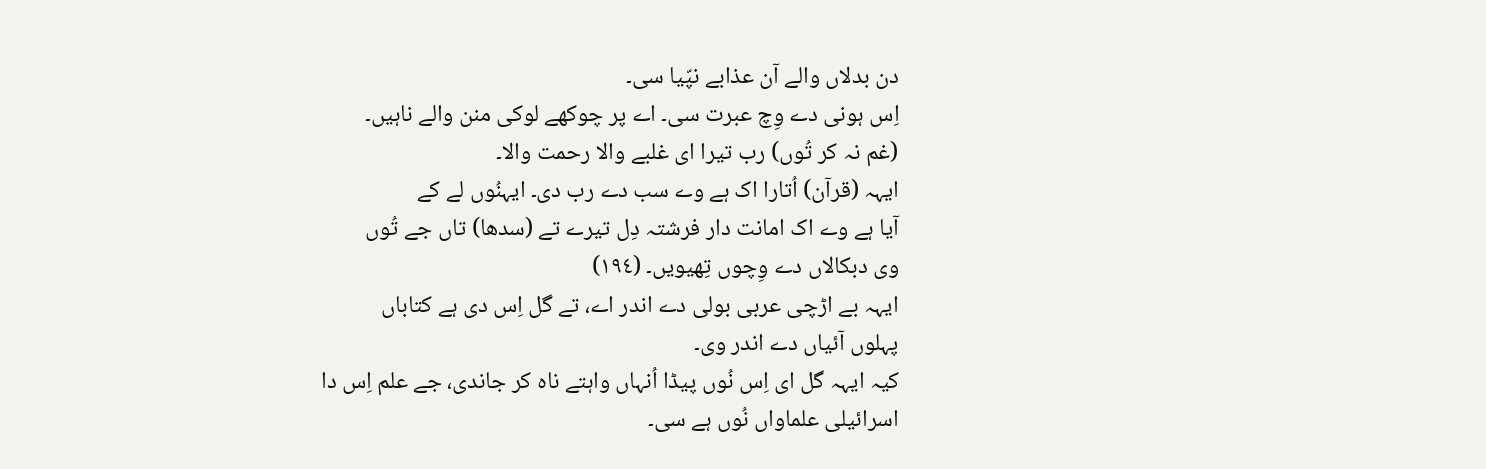دن بدلاں والے آن عذابے نپّیا سی۔
اِس ہونی دے وِچ عبرت سی۔ اے پر چوکھے لوکی منن والے ناہیں۔
(غم نہ کر تُوں) رب تیرا ای غلبے والا رحمت والا۔
ایہہ (قرآن) اُتارا اک ہے وے سب دے رب دی۔ ایہنُوں لے کے
آیا ہے وے اک امانت دار فرشتہ دِل تیرے تے (سدھا) تاں جے تُوں
وی دبکالاں دے وِچوں تِھیویں۔ (١٩٤)
ایہہ بے اڑچی عربی بولی دے اندر اے، تے گل اِس دی ہے کتاباں
پہلوں آئیاں دے اندر وی۔
کیہ ایہہ گل ای اِس نُوں پیڈا اُنہاں واہتے ناہ کر جاندی، جے علم اِس دا
اسرائیلی علماواں نُوں ہے سی۔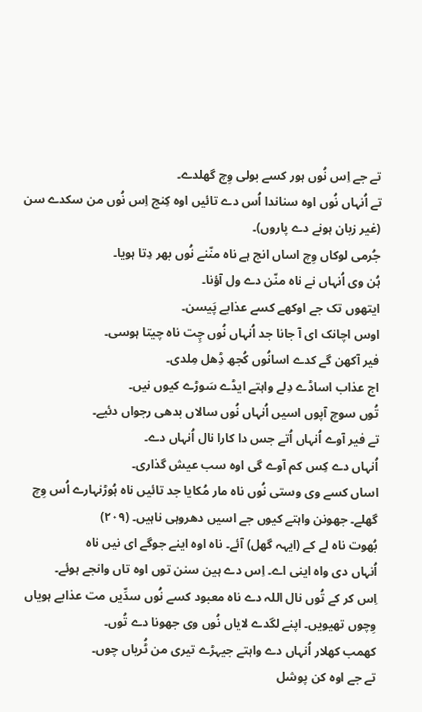تے جے اِس نُوں ہور کسے بولی وِچ گھلدے۔
تے اُنہاں نُوں اوہ سناندا اُس دے تائیں اوہ کِنج اِس نُوں من سکدے سن
(غیر زبان ہونے دے پاروں)۔
جُرمی لوکاں وِچ اساں انج ہے ناہ منّنے نُوں بھر دِتا ہویا۔
ہُن وی اُنہاں نے ناہ منّن دے ول آؤنا۔
ایتھوں تک جے اوکھے کسے عذابے پَیسن۔
اوس اچانک ای آ جانا جد اُنہاں نُوں چِت ناہ چیتا ہوسی۔
فیر آکھن گے کدے اسانُوں کُجھ ڈِھل مِلدی۔
اج عذاب اساڈے دِلے واہتے ایڈے سَوڑے کیوں نیں۔
تُوں سوچ آپوں اسیں اُنہاں نُوں سالاں بدھی رجواں دئیے۔
تے فیر آوے اُنہاں اُتے جس دا کارا نال اُنہاں دے۔
اُنہاں دے کِس کم آوے گی اوہ سب عیش گذاری۔
اساں کسے وی وستی نُوں ناہ مار مُکایا جد تائیں ناہ ہُوڑنہارے اُس وِچ
گھلے۔ جھونن واہتے کیوں جے اسیں دھروہی ناہیں۔ (٢٠٩)
بُھوت ناہ لے کے (ایہہ گھل) آئے۔ ناہ اوہ اینے جوگے ای نیں ناہ
اُنہاں دی واہ اینی اے۔ اِس دے ہین سنن توں اوہ تاں وانجے ہوئے۔
اِس کر کے تُوں نال اللہ دے ناہ معبود کسے نُوں سدِّیں مت عذابے ہویاں
وِچوں تھیویں۔ اپنے لگدے لایاں نُوں وی جھونا دے تُوں۔
کھمب کھلار اُنہاں دے واہتے جیہڑے تیری من ٹُریاں چوں۔
تے جے اوہ کن پوشل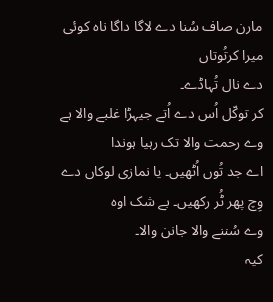مارن صاف سُنا دے لاگا داگا ناہ کوئی میرا کرتُوتاں
دے نال تُہاڈے۔
کر توکّل اُس دے اُتے جیہڑا غلبے والا ہے وے رحمت والا تک رہیا ہوندا
اے جد تُوں اُٹھیں۔ یا نمازی لوکاں دے وِچ پھر ٹُر رکھیں۔ بے شک اوہ
وے سُننے والا جانن والا۔
کیہ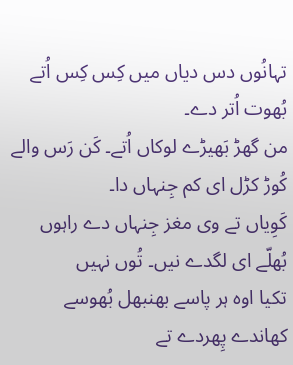تہانُوں دس دیاں میں کِس کِس اُتے بُھوت اُتر دے۔
من گھڑ بَھیڑے لوکاں اُتے۔ کَن رَس والے کُوڑ کڑل ای کم جِنہاں دا۔
کَوِیاں تے وی مغز جِنہاں دے راہوں بُھلّے ای لگدے نیں۔ تُوں نہیں
تکیا اوہ ہر پاسے بھنبھل بُھوسے کھاندے پِھردے تے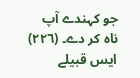جو کہندے آپ
ناہ کر دے۔ (٢٢٦)
ایس قبیلے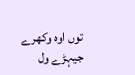توں اوہ وکھرے جیہڑے ول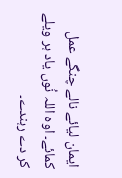ایمان لیائے نالے چنگے عمل
کمائے۔ اوہ اللہ نُوں یاد ہر ویلے کر دے رہندے۔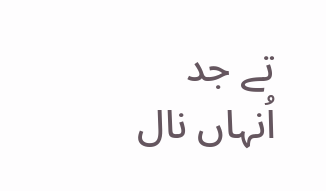تے جد اُنہاں نال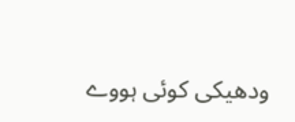ودھیکی کوئی ہووے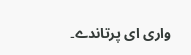واری ای پرتاندے۔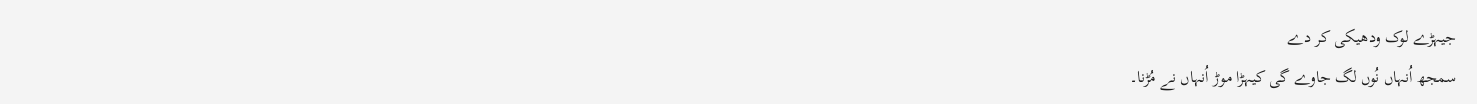جیہڑے لوک ودھیکی کر دے
سمجھ اُنہاں نُوں لگ جاوے گی کیہڑا موڑ اُنہاں نے مُڑنا۔